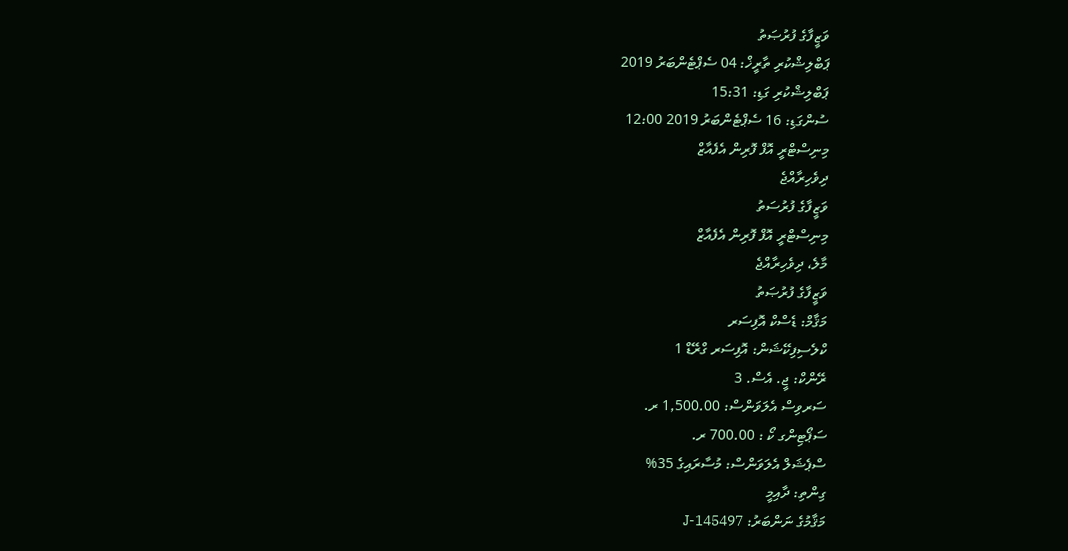ވަޒީފާގެ ފުރުޞަތު
ޕަބްލިޝްކުރި ތާރީޚް: 04 ސެޕްޓެންބަރު 2019
ޕަބްލިޝްކުރި ގަޑި: 15:31
ސުންގަޑި: 16 ސެޕްޓެންބަރު 2019 12:00
މިނިސްޓްރީ އޮފް ފޮރިން އެފެއާޒް
ދިވެހިރާއްޖެ
ވަޒީފާގެ ފުރުސަތު
މިނިސްޓްރީ އޮފް ފޮރިން އެފެއާޒް
މާލެ، ދިވެހިރާއްޖެ
ވަޒީފާގެ ފުރުޞަތު
މަޤާމް: ޑެސްކް އޮފިސަރ
ކްލެސިފިކޭޝަން: އޮފިސަރ ގްރޭޑް 1
ރޭންކް: ޖީ. އެސް. 3
ސަރވިސް އެލަވަންސް: 1,500.00 ރ.
ސަޕޯޓިންގ ކޯ : 700.00 ރ.
ސްޕެޝަލް އެލަވަންސް: މުސާރައިގެ 35%
ގިންތި: ދާއިމީ
މަޤާމުގެ ނަންބަރު: J-145497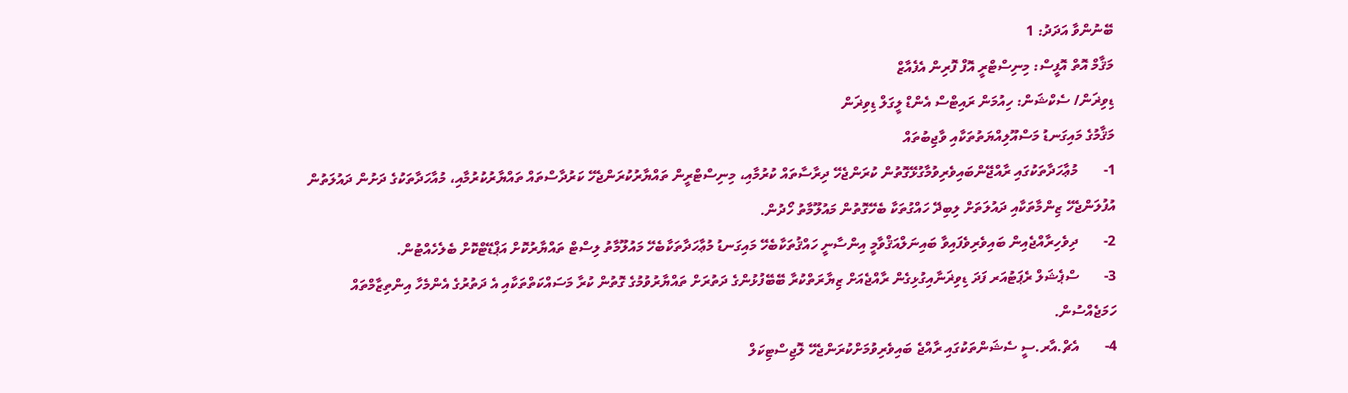ބޭނުންވާ އަދަދު: 1
މަޤާމް އޮތް އޮފީސް: މިނިސްޓްރީ އޮފް ފޮރިން އެފެއާޒް
ޑިވިޜަން/ ސެކްޝަން: ހިއުމަން ރައިޓްސް އެންޑް ލީގަލް ޑިވިޜަން
މަޤާމުގެ މައިގަނޑު މަސްއޫލިއްޔަތުތަކާއި ވާޖިބުތައް
1-       މުޢާހަދާތަކުގައި ރާއްޖޭންބައިވެރިވުމާގުޅޭގޮތުން ކުރަންޖެހޭ ދިރާސާތައް ކުރުމާއި، މިނިސްޓްރީން ތައްޔާރުކުރަންޖެހޭ ކަރުދާސްތައް ތައްޔާރުކުރުމާއި، މުއާހަދާތަކުގެ ދަށުން ދައުލަތުން އުފުލަންޖެހޭ ޒިންމާތަކާއި ދައުލަތަށް ލިބިދޭ ހައްގުތަކާ ބެހޭގޮތުން މައުލޫމާތު ހޯދުން.
2-       ދިވެހިރާއްޖެއިން ބައިވެރިވެފައިވާ ބައިނަލްއަޤްވާމީ އިންސާނީ ހައްޤުތަކާބެހޭ މައިގަނޑު މުޢާހަދާތަކާބެހޭ މައުލޫމާތު ލިސްޓް ތައްޔާރުކޮށް އަޕްޑޭޓްކޮށް ބެލެހެއްޓުން.
3-       ސްޕެޝަލް ރެޕަޓުއަރ ފަދަ ޑިވިޜަނާއިގުޅިގެން ރާއްޖެއަށް ޒިޔާރަތްކުރާ ބޭބޭފުޅުންގެ ދަތުރަށް ތައްޔާރުވުމުގެ ގޮތުން ކުރާ މަސައްކަތްތަކާއި އެ ދަތުރުގެ އެންމެހާ އިންތިޒާމްތައް ހަމަޖެއްސުން.
4-       އެޗް.އާރ.ސީ ސެޝަންތަކުގައި ރާއްޖެ ބައިވެރިވުމަށްކުރަންޖެހޭ ލޮޖިސްޓިކަލް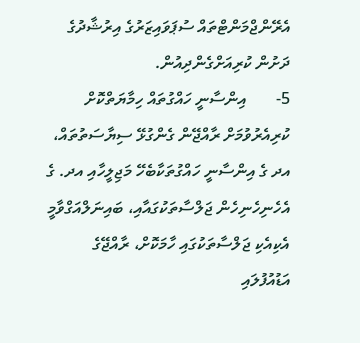އެރޭންޖްމަންޓްތައް ސުޕަވައިޒަރުގެ އިރުޝާދުގެ ދަށުން ކުރިއަށްގެންދިއުން.
5-       އިންސާނީ ހައްގުތައް ހިމާޔަތްކޮށް ކުރިއެރުވުމަށް ރާއްޖޭން ގެންގުޅޭ ސިޔާސަތުތައް، އދ ގެ އިންސާނީ ހައްގުތަކާބެހޭ މަޖިލީހާއި އދ. ގެ އެހެނިހެނިހެން ޖަލްސާތަކުގައާއި، ބައިނަލްއަގްވާމީ  އެކިއެކި ޖަލްސާތަކުގައި ހާމަކޮށް، ރާއްޖޭގެ އަޑުއުފުލައި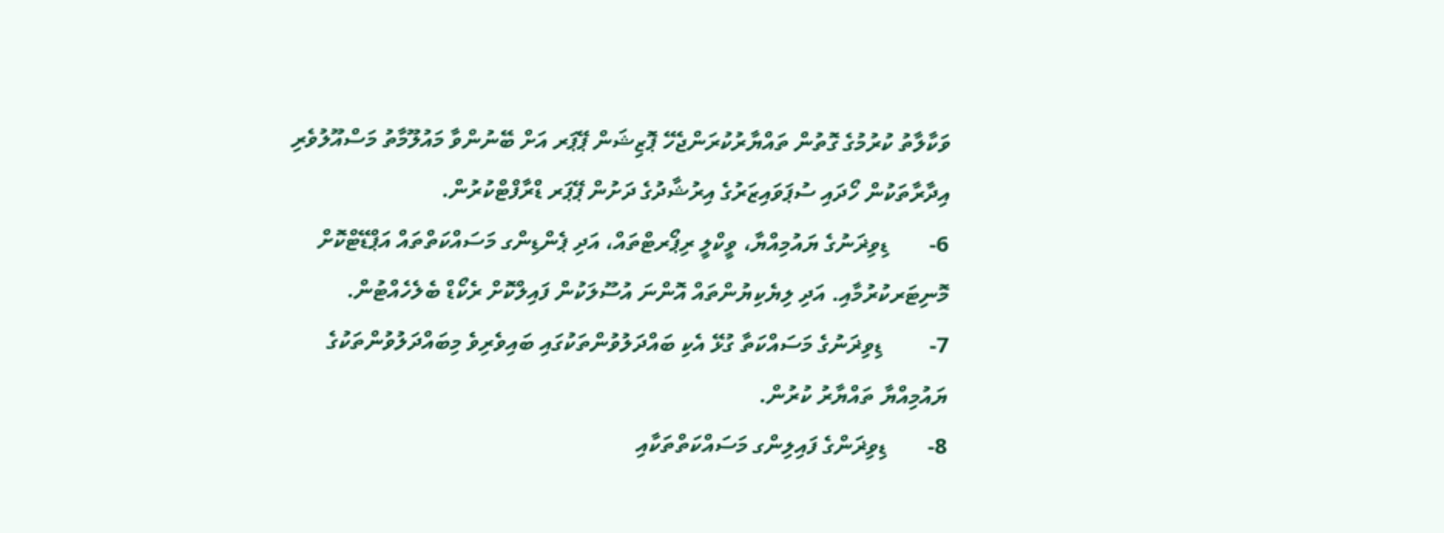ވަކާލާތު ކުރުމުގެ ގޮތުން ތައްޔާރުކުރަންޖެހޭ ޕޮޒިޝަން ޕޭޕަރ އަށް ބޭނުންވާ މައުލޫމާތު މަސްއޫލުވެރި އިދާރާތަކުން ހޯދައި ސުޕަވައިޒަރުގެ އިރުޝާދުގެ ދަށުން ޕޭޕަރ ޑްރާފްޓްކުރުން.
6-       ޑިވިޜަނުގެ ޔައުމިއްޔާ، ވީކްލީ ރިޕޯރޓްތައް، އަދި ޕެންޑިންގ މަސައްކަތްތައް އަޕްޑޭޓްކޮށް މޮނިޓަރކުރުމާއި. އަދި ލިޔެކިޔުންތައް އޮންނަ އުސޫލަކުން ފައިލްކޮށް ރެކޯޑް ބެލެހެއްޓުން.
7-        ޑިވިޜަނުގެ މަސައްކަތާ ގުޅޭ އެކި ބައްދަލުވުންތަކުގައި ބައިވެރިވެ މިބައްދަލުވުންތަކުގެ ޔައުމިއްޔާ ތައްޔާރު ކުރުން.
8-       ޑިވިޜަންގެ ފައިލިންގ މަސައްކަތްތަކާއި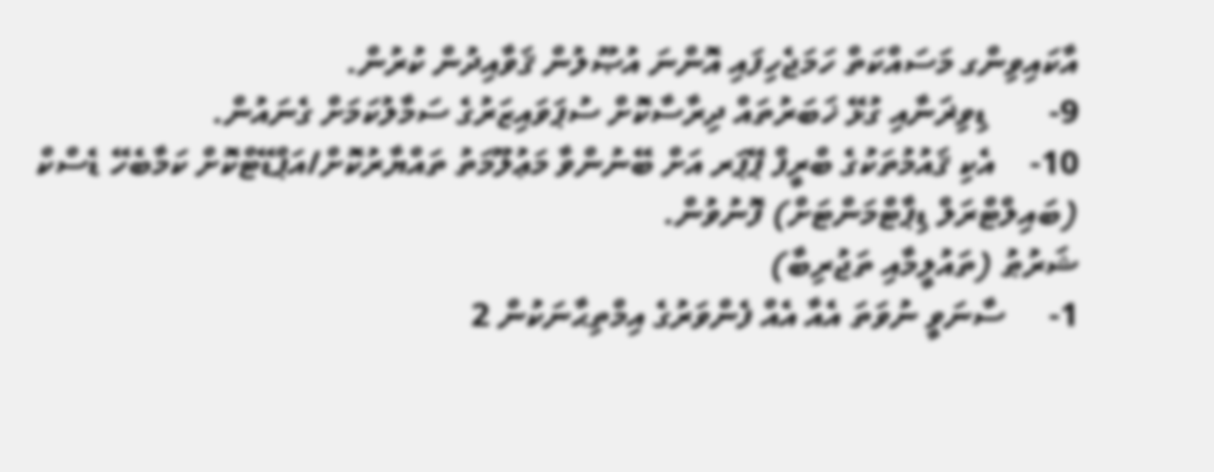އާކައިވިންގ މަސައްކަތް ހަމަޖެހިފައި އޮންނަ އުޞޫލުން ޤަވާއިދުން ކުރުން.
9-       ޑިވިޜަނާއި ގުޅޭ ޚަބަރުތައް ދިރާސާކޮށް ސުޕަވައިޒަރުގެ ސަމާލުކަމަށް ގެނައުން.
10-    އެކި ޤައުމުތަކުގެ ބްރީފް ޕޭޕަރ އަށް ބޭނުންވާ މަޢުލޫމަތު ތައްޔާރުކޮށް/އަޕްޑޭޓްކޮށް ކަމާބެހޭ ޑެސްކް (ބައިލްޓްރަލް ޑިޕާޓްމަންޓަށް) ފޮނުވުން.
ޝަރުޠު (ތައުލީމާއި ތަޖުރިބާ)
1-     ސާނަވީ ނުވަތަ އެއާ އެއް ފެންވަރުގެ އިމްތިޙާނަކުން 2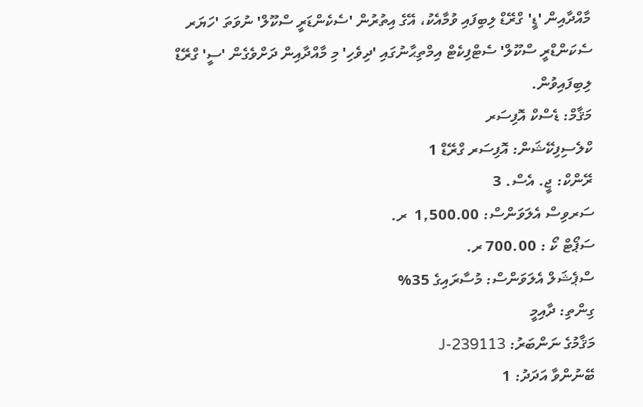މާއްދާއިން 'ޑީ' ގްރޭޑް ލިބިފައި ވުމާއެކު، އޭގެ އިތުރުން 'ސެކެންޑަރީ ސްކޫލް' ނުވަތަ 'ހަޔަރ ސެކަންޑްރީ ސްކޫލް' ސެޓްފިކެޓް އިމްތިޙާނުގައި 'ދިވެހި' މި މާއްދާއިން ދަށްވެގެން 'ސީ' ގްރޭޑް ލިބިފައިވުން.
މަޤާމް: ޑެސްކް އޮފިސަރ
ކްލެސިފިކޭޝަން: އޮފިސަރ ގްރޭޑް 1
ރޭންކް: ޖީ. އެސް. 3
ސަރވިސް އެލަވަންސް: 1,500.00  ރ.
ސަޕޯޓް ކޯ : 700.00 ރ.
ސްޕެޝަލް އެލަވަންސް: މުސާރައިގެ 35%
ގިންތި: ދާއިމީ
މަޤާމުގެ ނަންބަރު: J-239113
ބޭނުންވާ އަދަދު: 1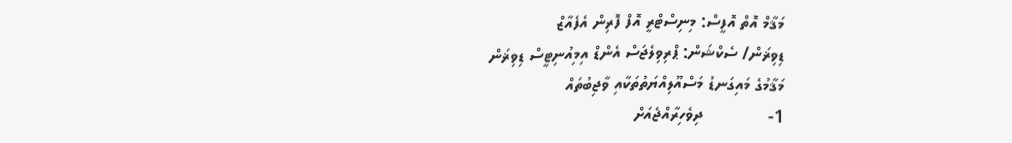މަޤާމް އޮތް އޮފީސް: މިނިސްޓްރީ އޮފް ފޮރިން އެފެއާޒް
ޑިވިޜަން/ ސެކްޝަން: ޕްރިވިލެޖަސް އެންޑް އިމިއުނިޓީސް ޑިވިޜަން
މަޤާމުގެ މައިގަނޑު މަސްއޫލިއްޔަތުތަކާއި ވާޖިބުތައް
1-              ދިވެހިރާއްޖެއަށް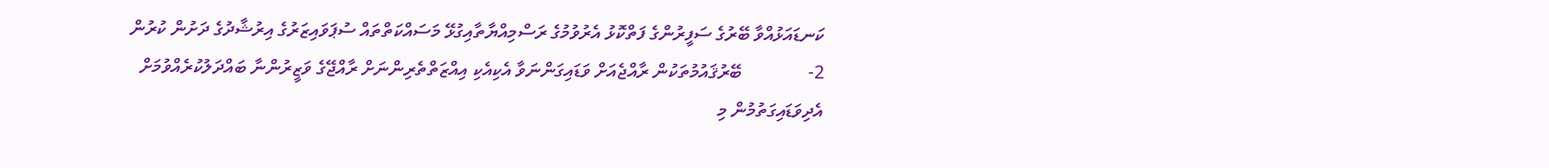ކަނޑައަޅުއްވާ ބޭރުގެ ސަފީރުންގެ ފަތްކޮޅު އެރުވުމުގެ ރަސްމިއްޔާތާއިގުޅޭ މަސައްކަތްތައް ސުޕަވައިޒަރުގެ އިރުޝާދުގެ ދަށުން ކުރުން
2-              ބޭރުޤައުމުތަކުން ރާއްޖެއަށް ވަޑައިގަންނަވާ އެކިއެކި އިއްޒަތްތެރިންނަށް ރާއްޖޭގެ ވަޒީރުންނާ ބައްދަލުކުރެއްވުމަށް އެދިވަޑައިގަތުމުން މި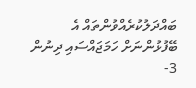ބައްދަލުކުރެއްވުންތައް އެ ބޭފުޅުންނަށް ހަމަޖައްސައި ދިނުން
3-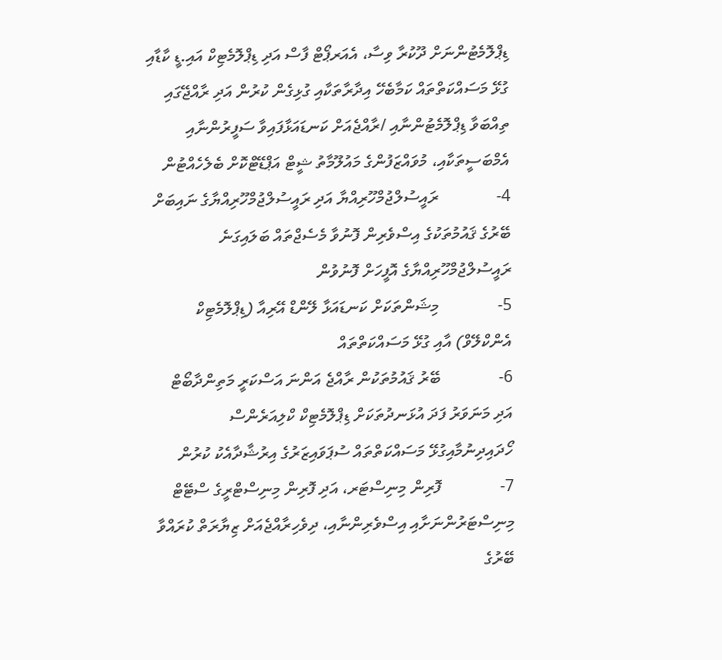ޑިޕްލޮމެޓުންނަށް ދޫކުރާ ވިސާ، އެއަރޕޯޓް ފާސް އަދި ޑިޕްލޮމެޓިކް އައި.ޑީ ކާޑާއި ގުޅޭ މަސައްކަތްތައް ކަމާބެހޭ އިދާރާތަކާއި ގުޅިގެން ކުރުން އަދި ރާއްޖޭގައި ތިއްބަވާ ޑިޕްލޮމެޓުންނާއި /ރާއްޖެއަށް ކަނޑައަޅާފައިވާ ސަފީރުންނާއި އެމްބަސީތަކާއި، މުވައްޒަފުންގެ މައުލޫމާތު ޝީޓް އަޕްޑޭޓްކޮށް ބެލެހެއްޓުން
4-              ރައީސުލްޖުމްހޫރިއްޔާ އަދި ރައީސުލްޖުމްހޫރިއްޔާގެ ނައިބަށް ބޭރުގެ ޤައުމުތަކުގެ އިސްވެރިން ފޮނުވާ މެސެޖްތައް ބަލައިގަނެ ރައީސުލްޖުމްހޫރިއްޔާގެ އޮފީހަށް ފޮނުވުން
5-              މިޝަންތަކަށް ކަނޑައަޅާ ލޭންޑް އޭރިއާ (ޑިޕްލޮމެޓިކް އެންކްލޭވް) އާއި ގުޅޭ މަސައްކަތްތައް
6-              ބޭރު ޤައުމުތަކުން ރާއްޖެ އަންނަ އަސްކަރީ މަތިންދާބޯޓް  އަދި މަނަވަރު ފަދަ އުޅަނދުތަކަށް ޑިޕްލޮމެޓިކް ކްލިއަރެންސް ހޯދައިދިނުމާއިގުޅޭ މަސައްކަތްތައް ސުޕަވައިޒަރުގެ އިރުޝާދާއެކު ކުރުން
7-              ފޮރިން މިނިސްޓަރ، އަދި ފޮރިން މިނިސްޓްރީގެ ސްޓޭޓް މިނިސްޓަރުންނަށާއި އިސްވެރިންނާއި، ދިވެހިރާއްޖެއަށް ޒިޔާރަތް ކުރައްވާ ބޭރުގެ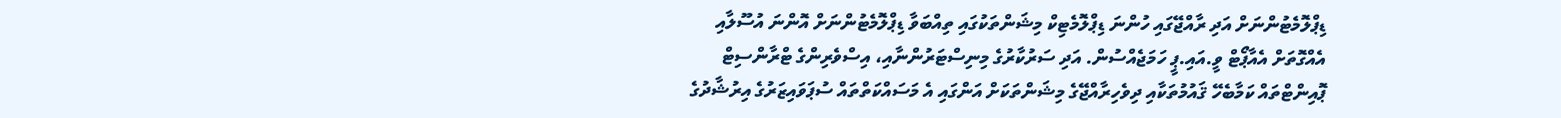ޑިޕްލޮމެޓުންނަށް އަދި ރާއްޖޭގައި ހުންނަ ޑިޕްލޮމެޓިކް މިޝަންތަކުގައި ތިއްބަވާ ޑިޕްލޮމެޓުންނަށް އޮންނަ އުސޫލާއި އެއްގޮތަށް އެއާޕޯޓް ވީ.އައި.ޕީ ހަމަޖެއްސުން. އަދި ސަރުކާރުގެ މިނިސްޓަރުންނާއި، އިސްވެރިންގެ ޓްރާންސިޓް ޕޮއިންޓްތައް ކަމާބެހޭ ޤައުމުތަކާއި ދިވެހިރާއްޖޭގެ މިޝަންތަކަށް އަންގައި އެ މަސައްކަތްތައް ސުޕަވައިޒަރުގެ އިރުޝާދުގެ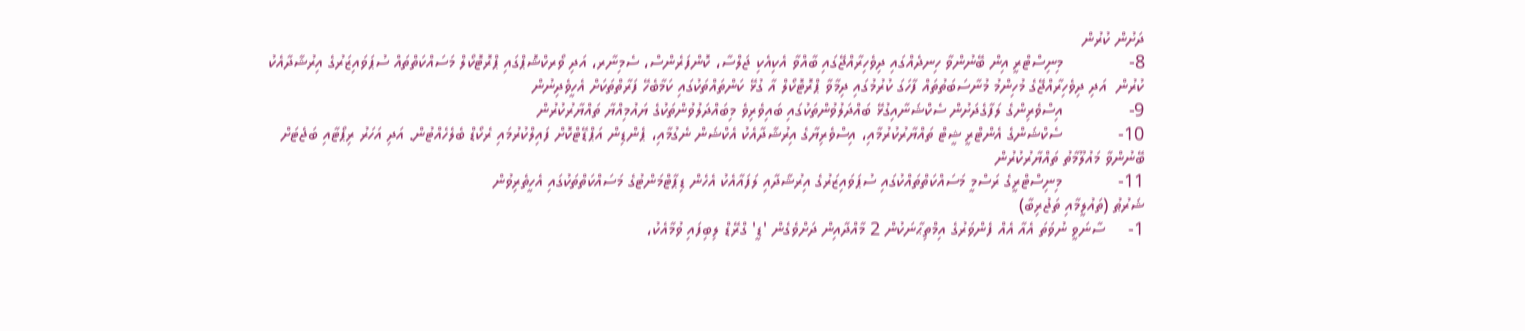ދަށުން ކުރުން
8-              މިނިސްޓްރީ އިން ބޭނުންވާ ހިނދެއްގައި ދިވެހިރާއްޖޭގައި ބާއްވާ އެކިއެކި ޖަލްސާ، ކޮންފަރެންސް، ސެމިނާރ، އަދި ވޯރކްޝޮޕްގައި ޕްރޮޓޮކޯލް މަސައްކަތްތައް ސުޕަވައިޒަރުގެ އިރުޝާދާއެކު ކުރުން  އަދި ދިވެހިރާއްޖޭގެ މުހިންމު މުނާސަބަތުތައް ފާހަގަ ކުރުމުގައި ދިމާވާ ޕްރޮޓޮކޯލް އާ ގުޅޭ ކަންތައްތަކުގައި ކަމާބެހޭ ފަރާތްތަކަށް އެހީވެދިނުން
9-              އިސްވެރިންގެ ލަފާގެދަށުން ސެކްޝަނާއިގުޅޭ ބައްދަލުވުންތަކުގައި ބައިވެރިވެ މިބައްދަލުވުންތަކުގެ ޔައުމިއްޔާ ތައްޔާރުކުރުން
10-            ސެކްޝަންގެ އެންޓްރީ ޝީޓް ތައްޔާރުކުރުމާއި، އިސްވެރިޔާގެ އިރުޝާދާއެކު އެކްޝަން ނެގުމާއި، ޕެންޑިން އަޕްޑޭޓްކޮށް ފައިލްކުރުމައި ރެކޯޑް ބެލެހެއްޓުން. އަދި އަހަރު ރިޕޯޓާއި ބަޖެޓަށް ބޭނުންވާ މައުލޫމާތު ތައްޔާރުކުރުން
11-            މިނިސްޓްރީގެ ރަސްމީ މަސައްކަތްތައްކުގައި ސުޕަވައިޒަރުގެ އިރުޝާދާއި ލަފައާއެކު އެހެން ޑިޕާޓްމަންޓުގެ މަސައްކަތްތަކުގައި އެހީތެރިވުން
ޝަރުޠު (ތައުލީމާއި ތަޖުރިބާ)
1-     ސާނަވީ ނުވަތަ އެއާ އެއް ފެންވަރުގެ އިމްތިޙާނަކުން 2 މާއްދާއިން ދަށްވެގެން 'ޑީ' ގްރޭޑް ލިބިފައި ވުމާއެކު،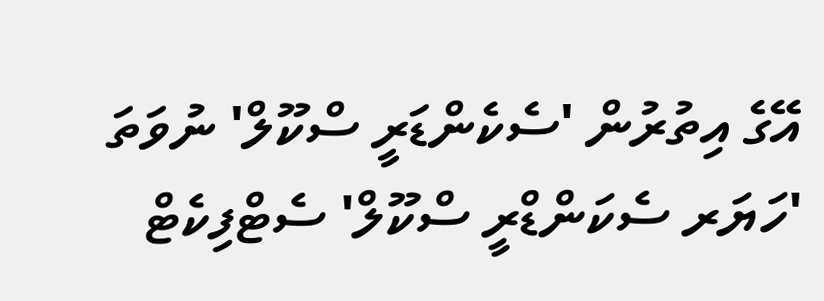އޭގެ އިތުރުން 'ސެކެންޑަރީ ސްކޫލް' ނުވަތަ 'ހަޔަރ ސެކަންޑްރީ ސްކޫލް' ސެޓްފިކެޓް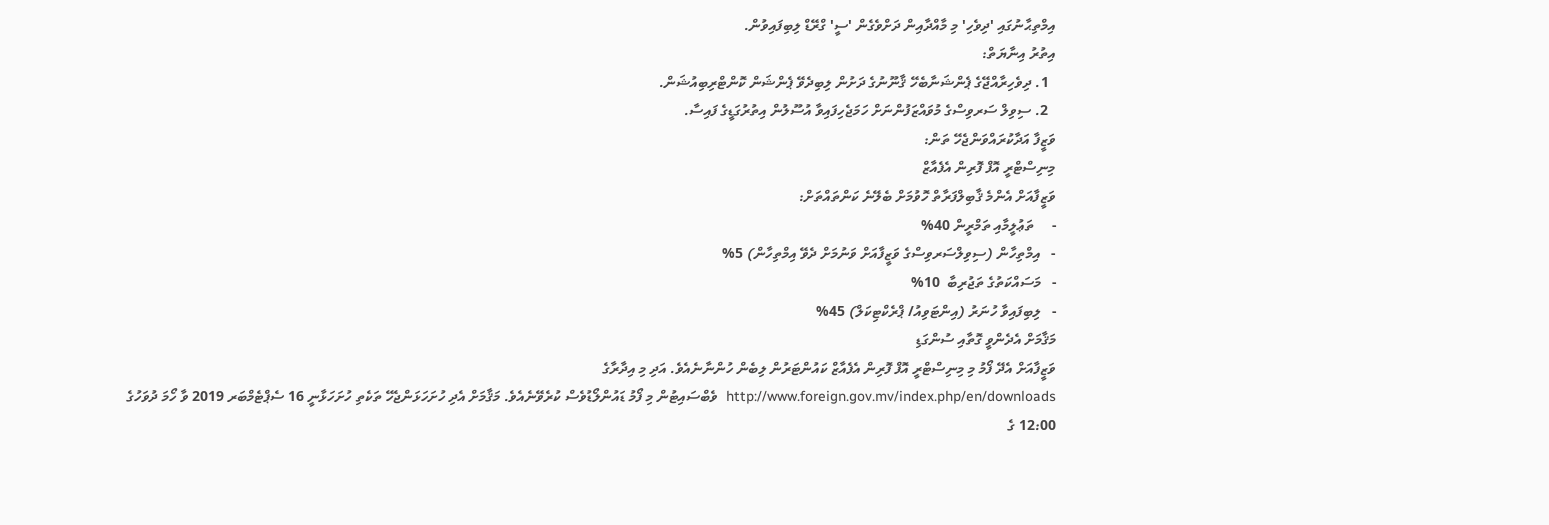އިމްތިޙާނުގައި 'ދިވެހި' މި މާއްދާއިން ދަށްވެގެން 'ސީ' ގްރޭޑް ލިބިފައިވުން.
އިތުރު އިނާޔަތް:
  1. ދިވެހިރާއްޖޭގެ ޕެންޝަނާބެހޭ ޤާނޫނުގެ ދަށުން ލިބިދެވޭ ޕެންޝަން ކޮންޓްރިބިއުޝަން.
  2. ސިވިލް ސަރވިސްގެ މުވައްޒަފުންނަށް ހަމަޖެހިފައިވާ އުސޫލުން އިތުރުގަޑީގެ ފައިސާ.
ވަޒީފާ އަދާކުރައްވަންޖެހޭ ތަން:
މިނިސްޓްރީ އޮފް ފޮރިން އެފެއާޒް
ވަޒީފާއަށް އެންމެ ޤާބިލްފަރާތް ހޮވުމަށް ބެލޭނެ ކަންތައްތަށް:
-     ތަޢުލީމާއި ތަމްރީން 40%
-   އިމްތިހާން (ސިވިލްސަރވިސްގެ ވަޒީފާއަށް ވަނުމަށް ދެވޭ އިމްތިހާން) 5%
-   މަސައްކަތުގެ ތަޖުރިބާ  10%
-   ލިބިފައިވާ ހުނަރު (އިންޓަވިއު/ ޕްރެކްޓިކަލް) 45%
މަޤާމަށް އެދެންވީ ގޮތާއި ސުންގަޑި
ވަޒީފާއަށް އެދޭ ފޯމު މި މިނިސްޓްރީ އޮފް ފޮރިން އެފެއާޒް ކައުންޓަރުން ލިބެން ހުންނާނެއެވެ. އަދި މި އިދާރާގެ
http://www.foreign.gov.mv/index.php/en/downloads  ވެބްސައިޓުން މި ފޯމު ޑައުންލޯޑުވެސް ކުރެވޭނެއެވެ. މަޤާމަށް އެދި ހުށަހަޅަންޖެހޭ ތަކެތި ހުށަހަޅާނީ 16 ސެޕްޓެމްބަރ 2019 ވާ ހޯމަ ދުވަހުގެ 12:00 ގެ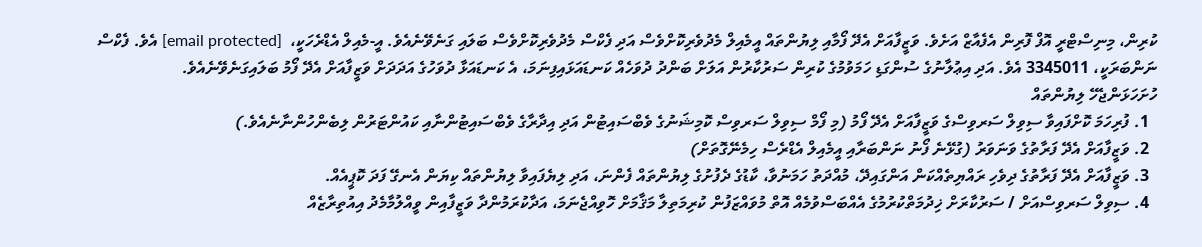ކުރިން، މިނިސްޓްރީ އޮފް ފޮރިން އެފެއާޒް އަށެވެ. ވަޒީފާއަށް އެދޭ ފޯމާއި ލިޔުންތައް އީމެއިލް މެދުވެރިކޮށްވެސް އަދި ފެކްސް މެދުވެރިކޮށްވެސް ބަލައި ގަނެވޭނެއެވެ. އީ-މެއިލް އެޑްރެހަކީ،  [email protected] އެވެ. ފެކްސް ނަންބަރަކީ، 3345011 އެވެ. އަދި އިޢުލާނުގެ ސުންގަޑި ހަމަވުމުގެ ކުރިން ސަރުކާރުން އަލަށް ބަންދު ދުވަހެއް ކަނޑައަޅައިފިނަމަ، އެ ކަނޑައަޅާ ދުވަހުގެ އަދަދަށް ވަޒީފާއަށް އެދޭ ފޯމު ބަލައިގަނެވޭނެއެވެ.
ހުށަހަޅަންޖެހޭ ލިޔުންތައް
  1. ފުރިހަމަ ކޮށްފައިވާ ސިވިލް ސަރވިސްގެ ވަޒީފާއަށް އެދޭ ފޯމު (މި ފޯމް ސިވިލް ސަރވިސް ކޮމިޝަނުގެ ވެބްސައިޓުން އަދި އިދާރާގެ ވެބްސައިޓުންނާއި ކައުންޓަރުން ލިބެންހުންނާނެއެވެ.)
  2. ވަޒީފާއަށް އެދޭ ފަރާތުގެ ވަނަވަރު (ގުޅޭނެ ފޯނު ނަންބަރާއި އީމެއިލް އެޑްރެސް ހިމެނޭގޮތަށް)
  3. ވަޒީފާއަށް އެދޭ ފަރާތުގެ ދިވެހި ރައްޔިތެއްކަން އަންގައިދޭ، މުއްދަތު ހަމަނުވާ، ކާޑުގެ ދެފުށުގެ ލިޔުންތައް ފެންނަ، އަދި ލިޔެފައިވާ ލިޔުންތައް ކިޔަން އެނގޭ ފަދަ ކޮޕީއެއް.
  4. ސިވިލް ސަރވިސްއަށް / ސަރުކާރަށް ޚިދުމަތްކުރުމުގެ އެއްބަސްވުމެއް އޮތް މުވައްޒަފުން ކުރިމަތިލާ މަޤާމަށް ހޮވިއްޖެނަމަ، އަދާކުރަމުންދާ ވަޒީފާއިން ވީއްލުމާމެދު އިއުތިރާޒެއް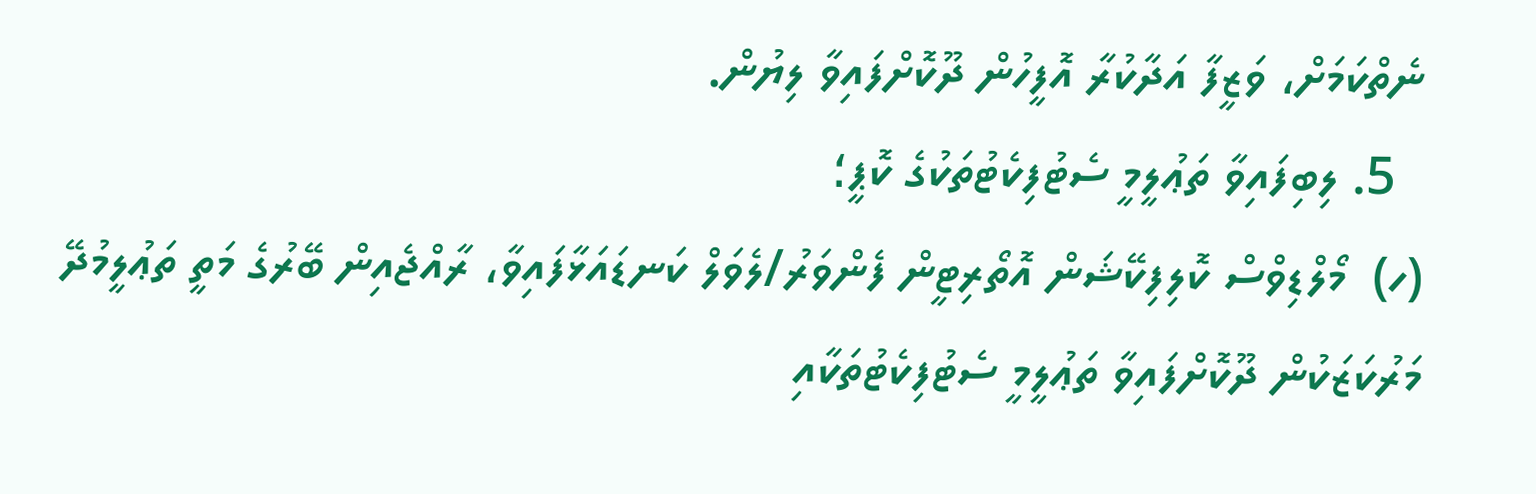ނެތްކަމަށް، ވަޒީފާ އަދާކުރާ އޮފީހުން ދޫކޮށްފައިވާ ލިޔުން.
  5. ލިބިފައިވާ ތަޢުލީމީ ސެޓުފިކެޓުތަކުގެ ކޮޕީ؛
(ހ)  މޯލްޑިވްސް ކޮލިފިކޭޝަން އޮތޯރިޓީން ފެންވަރު/ލެވަލް ކަނޑައަޅާފައިވާ، ރާއްޖެއިން ބޭރުގެ މަތީ ތަޢުލީމުދޭ މަރުކަޒަކުން ދޫކޮށްފައިވާ ތަޢުލީމީ ސެޓުފިކެޓުތަކާއި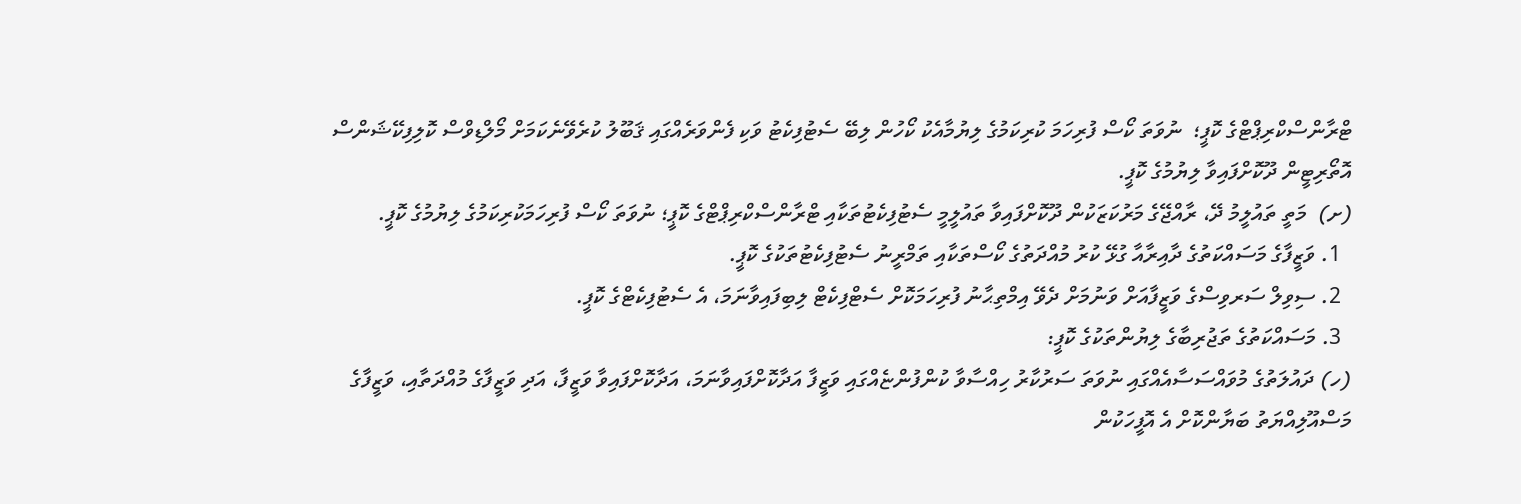ޓްރާންސްކްރިޕްޓްގެ ކޮޕީ؛  ނުވަތަ ކޯސް ފުރިހަމަ ކުރިކަމުގެ ލިޔުމާއެކު ކޯހުން ލިބޭ ސެޓުފިކެޓު ވަކި ފެންވަރެއްގައި ޤަބޫލު ކުރެވޭނެކަމަށް މޯލްޑިވްސް ކޮލިފިކޭޝަންސް އޮތޯރިޓީން ދޫކޮށްފައިވާ ލިޔުމުގެ ކޮޕީ.
(ށ)  މަތީ ތައުލީމު ދޭ، ރާއްޖޭގެ މަރުކަޒަކުން ދޫކޮށްފައިވާ ތައުލީމީ ސެޓުފިކެޓުތަކާއި ޓްރާންސްކްރިޕްޓްގެ ކޮޕީ؛ ނުވަތަ ކޯސް ފުރިހަމަކުރިކަމުގެ ލިޔުމުގެ ކޮޕީ.
  1. ވަޒީފާގެ މަސައްކަތުގެ ދާއިރާއާ ގުޅޭ ކުރު މުއްދަތުގެ ކޯސްތަކާއި ތަމްރީނު ސެޓުފިކެޓުތަކުގެ ކޮޕީ.
  2. ސިވިލް ސަރވިސްގެ ވަޒީފާއަށް ވަނުމަށް ދެވޭ އިމްތިޙާނު ފުރިހަމަކޮށް ސެޓްފިކެޓް ލިބިފައިވާނަމަ، އެ ސެޓުފިކެޓްގެ ކޮޕީ.
  3. މަސައްކަތުގެ ތަޖުރިބާގެ ލިޔުންތަކުގެ ކޮޕީ:
(ހ) ދައުލަތުގެ މުވައްސަސާއެއްގައި ނުވަތަ ސަރުކާރު ހިއްސާވާ ކުންފުންޏެއްގައި ވަޒީފާ އަދާކޮށްފައިވާނަމަ، އަދާކޮށްފައިވާ ވަޒީފާ، އަދި ވަޒީފާގެ މުއްދަތާއި، ވަޒީފާގެ މަސްއޫލިއްޔަތު ބަޔާންކޮށް އެ އޮފީހަކުން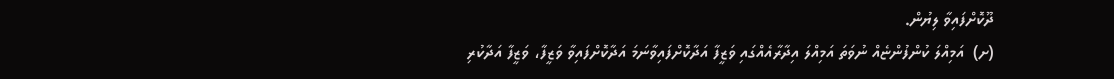ދޫކޮށްފައިވާ ލިޔުން.
(ށ)  އަމިއްލަ ކުންފުންޏެއް ނުވަތަ އަމިއްލަ އިދާރާއެއްގައި ވަޒީފާ އަދާކޮށްފައިވާނަމަ އަދާކޮށްފައިވާ ވަޒީފާ، ވަޒީފާ އަދާކުރި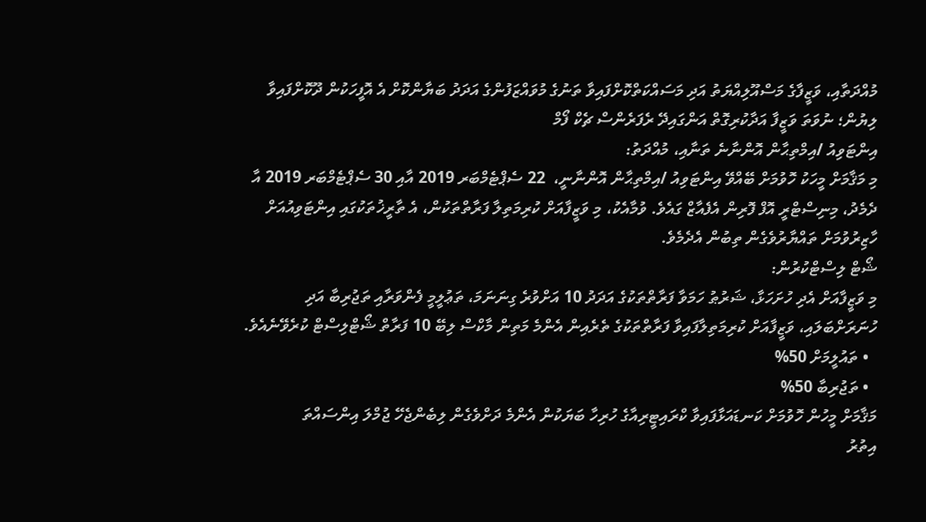މުއްދަތާއި، ވަޒީފާގެ މަސްއޫލިއްޔަތު އަދި މަސައްކަތްކޮށްފައިވާ ތަނުގެ މުވައްޒަފުންގެ އަދަދު ބަޔާންކޮށް އެ އޮފީހަކުން ދޫކޮށްފައިވާ ލިޔުން؛ ނުވަތަ ވަޒީފާ އަދާކުރިގޮތް އަންގައިދޭ ރެފަރެންސް ޗެކް ފޯމް
އިންޓަވިއު /އިމްތިޙާން އޮންނާނެ ތަނާއި، މުއްދަތު:
މި މަޤާމަށް މީހަކު ހޮވުމަށް ބޭއްވޭ އިންޓަވިއު /އިމްތިޙާން އޮންނާނީ،  22 ސެޕްޓެމްބަރ 2019 އާއި 30 ސެޕްޓެމްބަރ 2019 އާ ދެމެދު، މިނިސްޓްރީ އޮފް ފޮރިން އެފެއާޒް ގައެވެ. ވުމާއެކު، މި ވަޒީފާއަށް ކުރިމަތިލާ ފަރާތްތަކުން، އެ ތާރީޚުތަކުގައި އިންޓަވިއުއަށް ހާޒިރުވުމަށް ތައްޔާރުވެގެން ތިބުން އެދެމެވެ.
ޝޯޓް ލިސްޓްކުރުން:
މި ވަޒީފާއަށް އެދި ހުށަހަޅާ، ޝަރުޠު ހަމަވާ ފަރާތްތަކުގެ އަދަދު 10 އަށްވުރެ ގިނަނަމަ، ތަޢުލީމީ ފެންވަރާއި ތަޖުރިބާ އަދި ހުނަރަށްބަލައި، ވަޒީފާއަށް ކުރިމަތިލާފައިވާ ފަރާތްތަކުގެ ތެރެއިން އެންމެ މަތިން މާކްސް ލިބޭ 10 ފަރާތް ޝޯޓްލިސްޓް ކުރެވޭނެއެވެ.
  • ތައުލީމަށް 50%
  • ތަޖުރިބާ 50%
މަޤާމަށް މީހުން ހޮވުމަށް ކަނޑައަޅާފައިވާ ކްރައިޓީރިއާގެ ހުރިހާ ބަޔަކުން އެންމެ ދަށްވެގެން ލިބެންޖެހޭ ޖުމްލަ އިންސައްތަ
އިތުރު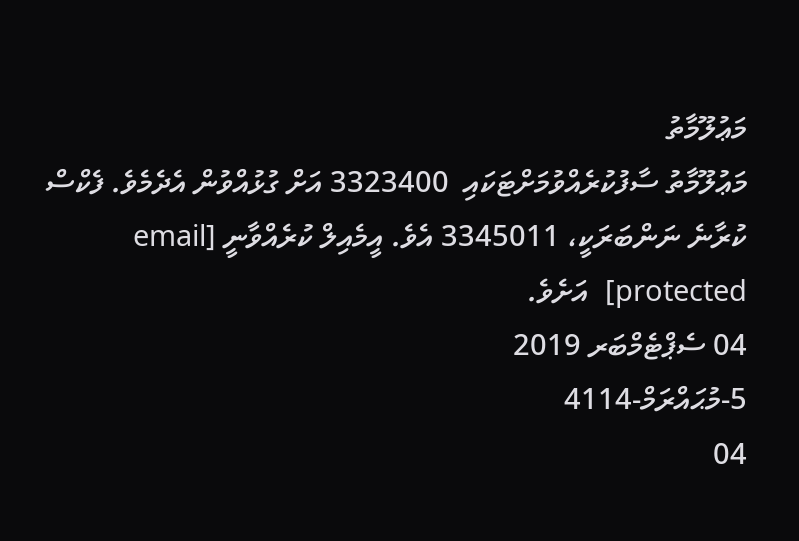މަޢުލޫމާތު
މަޢުލޫމާތު ސާފުކުރެއްވުމަށްޓަކައި  3323400 އަށް ގުޅުއްވުން އެދެމެވެ. ފެކްސް ކުރާނެ ނަންބަރަކީ، 3345011 އެވެ. އީމެއިލް ކުރެއްވާނީ [email protected]  އަށެވެ.
04 ސެޕްޓެމްބަރ 2019
5-މުޙައްރަމް-4114
04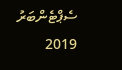ސެޕްޓެންބަރު 2019